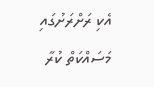އެކި ރަށްރަށުގައި މަސައްކަތް ކުރާ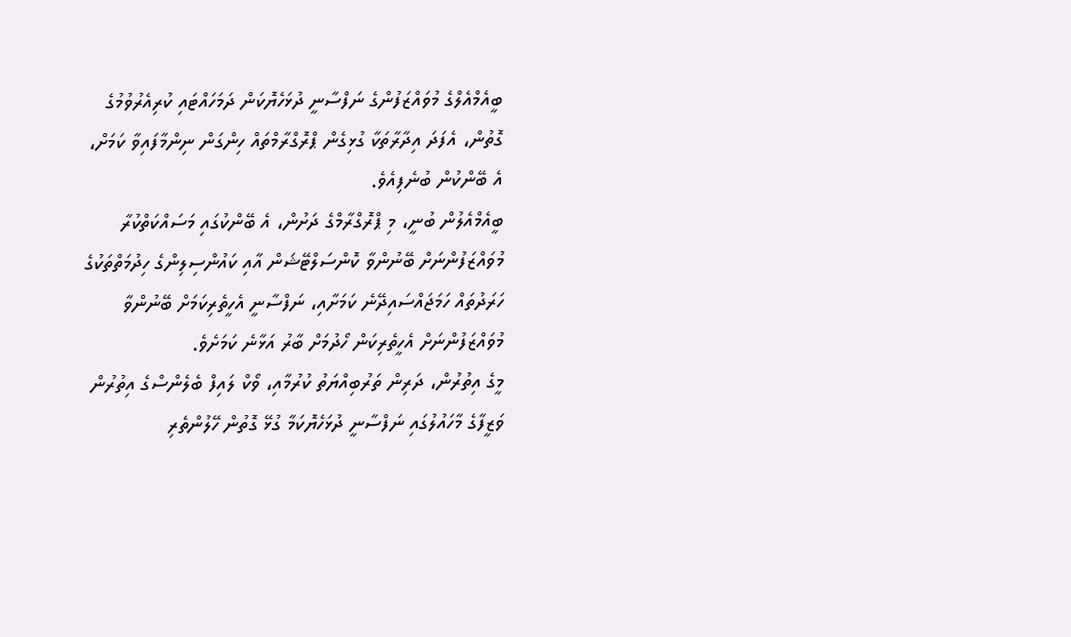ބީއެމްއެލްގެ މުވައްޒަފުންގެ ނަފްސާނީ ދުޅަހެޔޮކަން ދަމަހައްޓައި ކުރިއެރުވުމުގެ ގޮތުން، އެފަދަ އިދާރާތަކާ ގުޅިގެން ޕްރޮގްރާމްތައް ހިންގަން ނިންމާފައިވާ ކަމަށް، އެ ބޭންކުން ބުނެފިއެވެ.
ބީއެމްއެލުން ބުނީ، މި ޕްރޮގްރާމްގެ ދަށުން، އެ ބޭންކުގައި މަސައްކަތްކުރާ މުވައްޒަފުންނަށް ބޭނުންވާ ކޮންސަލްޓޭޝަން އާއި ކައުންސިލިންގެ ހިދުމަތްތަކުގެ ހަރަދުތައް ހަމަޖައްސައިދޭނެ ކަމަށާއި، ނަފްސާނީ އެހީތެރިކަމަށް ބޭނުންވާ މުވައްޒަފުންނަށް އެހީތެރިކަން ހޯދުމަށް ބާރު އަޅާނެ ކަމަށެވެ.
މީގެ އިތުރުން، ދަރިން ތަރުބިއްޔަތު ކުރުމާއި، ވޯކް ލައިފް ބެލެންސްގެ އިތުރުން ވަޒީފާގެ މާހައުލުގައި ނަފްސާނީ ދުޅަހެޔޮކަމާ ގުޅޭ ގޮތުން ހޭލުންތެރި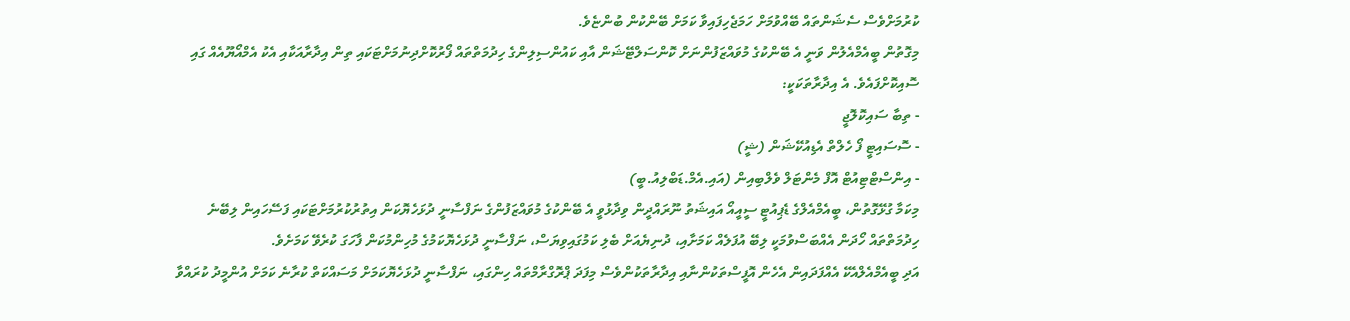ކުރުމަށްވެސް ސެޝަންތައް ބޭއްވުމަށް ހަމަޖެހިފައިވާ ކަމަށް ބޭންކުން ބުންޏެވެ.
މިގޮތުން ބީއެމްއެލުން ވަނީ އެ ބޭންކުގެ މުވައްޒަފުންނަށް ކޮންސަލްޓޭޝަން އާއި ކައުންސިލިންގެ ހިދުމަތްތައް ފޯރުކޮށްދިނުމަށްޓަކައި ތިން އިދާރާއަކާއި އެކު އެމްއޯޔޫއެއް ގައި ސޮއިކޮށްފައެވެ. އެ އިދާރާތަކަކީ:
- ތިބާ ސައިކޮލޮޖީ
- ސޮސައިޓީ ފޯ ހެލްތް އެޑިއުކޭޝަން (ޝީ)
- އިންސްޓްޓިއުޓް އޮފް މެންޓަލް ވެލްބިއިން (އައި.އެމް.ޑަބްލިއު.ބީ)
މިކަމާ ގުޅޭގޮތުން، ބީއެމްއެލްގެ ޑެޕިއުޓީ ސީއީއޯ އައިޝަތު ނޫރައްދީން ވިދާޅުވީ އެ ބޭންކުގެ މުވައްޒަފުންގެ ނަފްސާނީ ދުޅަހެޔޮކަން އިތުރުކުރުމަށްޓަކައި ފަސޭހައިން ލިބޭނެ ހިދުމަތްތައް ހޯދަން އެއްބަސްވުމަކީ ލިބޭ އުފަލެއް ކަމަށާއި، ދުނިޔެއަށް ބެލި ކަމުގައިވިޔަސް، ނަފްސާނީ ދުޅަހެޔޮކަމުގެ މުހިންމުކަން ފާހަގަ ކުރެވޭ ކަމަށެވެ.
އަދި ބީއެމްއެލްއެކޭ އެއްފަދައިން އެހެން އޮފީސްތަކުންނާއި އިދާރާތަކުންވެސް މިފަދަ ޕްރޮގްރާމްތައް ހިންގައި، ނަފްސާނީ ދުޅަހެޔޮކަމަށް މަސައްކަތް ކުރާނެ ކަމަށް އުންމީދު ކުރައްވާ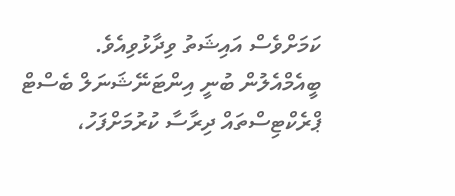ކަމަށްވެސް އައިޝަތު ވިދާޅުވިއެވެ.
ބީއެމްއެލުން ބުނީ އިންޓަނޭޝަނަލް ބެސްޓް ޕްރެކްޓިސްތައް ދިރާސާ ކުރުމަށްފަހު،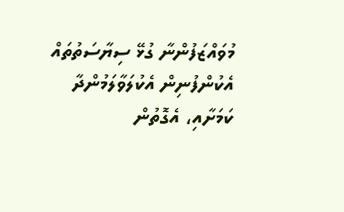މުވައްޒަފުންނާ ގުޅޭ ސިޔާސަތުތައް އެކުންފުނިން އެކުލަވާލަމުންދާ ކަމަށާއި، އެގޮތުން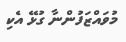މުވައްޒަފުންނާ ގުޅޭ އެކި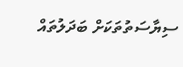ސިޔާސަތުތަކަށް ބަދަލުތައް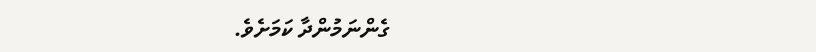ގެންނަމުންދާ ކަމަށެވެ.